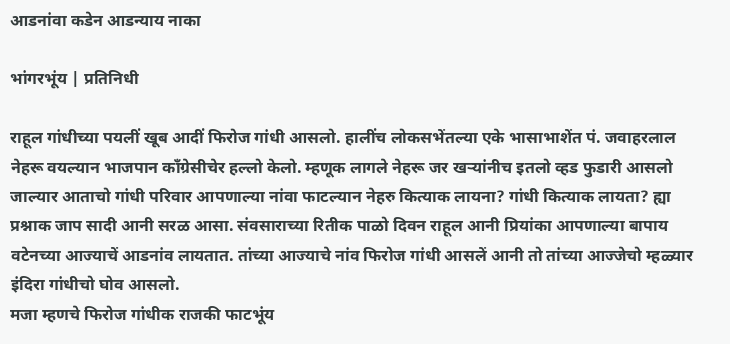आडनांवा कडेन आडन्याय नाका

भांगरभूंय | प्रतिनिधी

राहूल गांधीच्या पयलीं खूब आदीं फिरोज गांधी आसलो. हालींच लोकसभेंतल्या एके भासाभाशेंत पं. जवाहरलाल नेहरू वयल्यान भाजपान काँग्रेसीचेर हल्लो केलो. म्हणूक लागले नेहरू जर खऱ्यांनीच इतलो व्हड फुडारी आसलो जाल्यार आताचो गांधी परिवार आपणाल्या नांवा फाटल्यान नेहरु कित्याक लायना? गांधी कित्याक लायता? ह्या प्रश्नाक जाप सादी आनी सरळ आसा. संवसाराच्या रितीक पाळो दिवन राहूल आनी प्रियांका आपणाल्या बापाय वटेनच्या आज्याचें आडनांव लायतात. तांच्या आज्याचे नांव फिरोज गांधी आसलें आनी तो तांच्या आज्जेचो म्हळ्यार इंदिरा गांधीचो घोव आसलो.
मजा म्हणचे फिरोज गांधीक राजकी फाटभूंय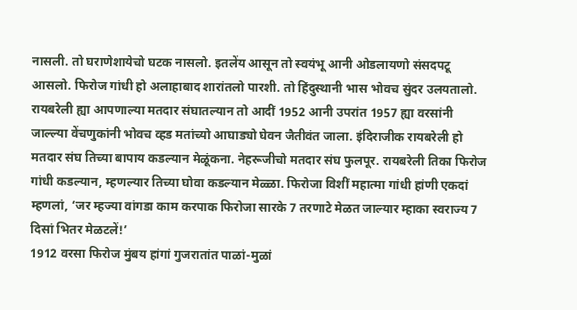नासली. तो घराणेशायेचो घटक नासलो. इतलेंय आसून तो स्वयंभू आनी ओडलायणो संसदपटू आसलो. फिरोज गांधी हो अलाहाबाद शारांतलो पारशी. तो हिंदुस्थानी भास भोवच सुंदर उलयतालो. रायबरेली ह्या आपणाल्या मतदार संघातल्यान तो आदीं 1952 आनी उपरांत 1957 ह्या वरसांनी जाल्ल्या वेंचणुकांनी भोवच व्हड मतांच्यो आघाड्यो घेवन जैतीवंत जाला. इंदिराजीक रायबरेली हो मतदार संघ तिच्या बापाय कडल्यान मेळूंकना. नेहरूजीचो मतदार संघ फुलपूर. रायबरेली तिका फिरोज गांधी कडल्यान, म्हणल्यार तिच्या घोवा कडल्यान मेळ्ळा. फिरोजा विशीं महात्मा गांधी हांणी एकदां म्हणलां, ‘जर म्हज्या वांगडा काम करपाक फिरोजा सारके 7 तरणाटे मेळत जाल्यार म्हाका स्वराज्य 7 दिसां भितर मेळटलें!’
1912 वरसा फिरोज मुंबय हांगां गुजरातांत पाळां-मुळां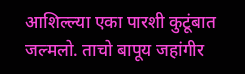आशिल्ल्या एका पारशी कुटूंबात जल्मलो. ताचो बापूय जहांगीर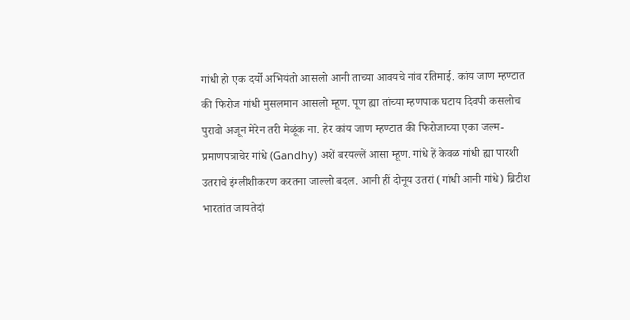गांधी हो एक दर्यो अभियंतो आसलो आनी ताच्या आवयचे नांव रतिमाई. कांय जाण म्हण्टात की फिरोज गांधी मुसलमान आसलो म्हूण. पूण ह्या तांच्या म्हणपाक घटाय दिवपी कसलोच पुरावो अजून मेरेन तरी मेळूंक ना. हेर कांय जाण म्हण्टात की फिरोजाच्या एका जल्म- प्रमाणपत्राचेर गांधे (Gandhy) अशें बरयल्लें आसा म्हूण. गांधे हें केवळ गांधी ह्या पारशी उतराचे इंग्लीशीकरण करतना जाल्लो बदल. आनी हीं दोनूय उतरां (गांधी आनी गांधे) ब्रिटीश भारतांत जायतेदां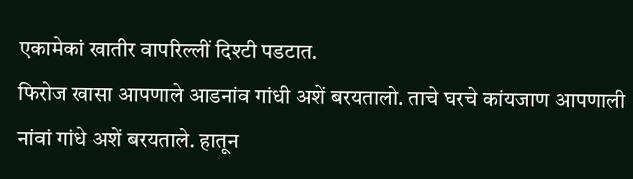एकामेकां खातीर वापरिल्लीं दिश्टी पडटात.
फिरोज खासा आपणाले आडनांव गांधी अशें बरयतालो. ताचे घरचे कांयजाण आपणाली नांवां गांधे अशें बरयताले. हातून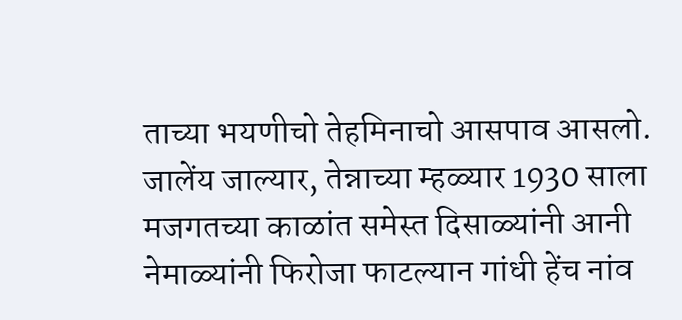ताच्या भयणीचो तेहमिनाचो आसपाव आसलो. जालेंय जाल्यार, तेन्नाच्या म्हळ्यार 1930 साला मजगतच्या काळांत समेस्त दिसाळ्यांनी आनी नेमाळ्यांनी फिरोजा फाटल्यान गांधी हेंच नांव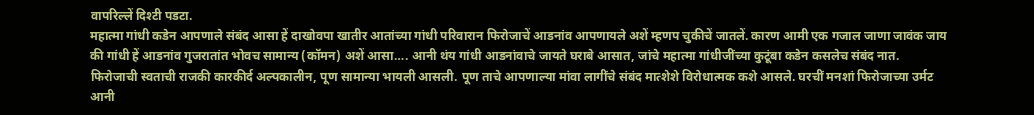वापरिल्लें दिश्टी पडटा.
महात्मा गांधी कडेन आपणाले संबंद आसा हें दाखोवपा खातीर आतांच्या गांधी परिवारान फिरोजाचें आडनांव आपणायले अशें म्हणप चुकीचें जातलें. कारण आमी एक गजाल जाणा जावंक जाय की गांधी हें आडनांव गुजरातांत भोवच सामान्य (कॉमन) अशें आसा…. आनी थंय गांधी आडनांवाचे जायते घराबे आसात, जांचे महात्मा गांधीजींच्या कुटूंबा कडेन कसलेच संबंद नात.
फिरोजाची स्वताची राजकी कारकीर्द अल्पकालीन, पूण सामान्या भायली आसली. पूण ताचे आपणाल्या मांवा लागींचे संबंद मात्शेशे विरोधात्मक कशे आसले. घरचीं मनशां फिरोजाच्या उर्मट आनी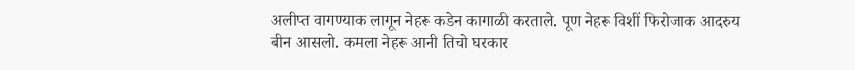अलीप्त वागण्याक लागून नेहरू कडेन कागाळी करताले. पूण नेहरू विशीं फिरोजाक आदरुय बीन आसलो. कमला नेहरू आनी तिचो घरकार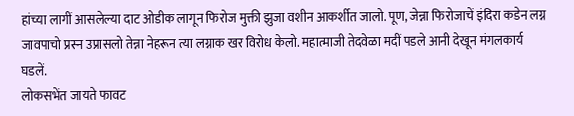हांच्या लागीं आसलेल्या दाट ओडीक लागून फिरोज मुक्ती झुजा वशीन आकर्शीत जालो. पूण, जेन्ना फिरोजाचें इंदिरा कडेन लग्न जावपाचो प्रस्न उप्रासलो तेन्ना नेहरून त्या लग्नाक खर विरोध केलो. महात्माजी तेदवेळा मदीं पडले आनी देखून मंगलकार्य घडलें.
लोकसभेंत जायते फावट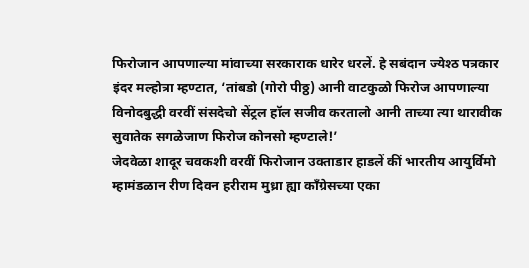फिरोजान आपणाल्या मांवाच्या सरकाराक धारेर धरलें. हे सबंदान ज्येश्ठ पत्रकार इंदर मल्होत्रा म्हण्टात, ‘तांबडो (गोरो पीठ्ठ) आनी वाटकुळो फिरोज आपणाल्या विनोदबुद्धी वरवीं संसदेचो सेंट्रल हॉल सजीव करतालो आनी ताच्या त्या थारावीक सुवातेक सगळेजाण फिरोज कोनसो म्हण्टाले!’
जेदवेळा शादूर चवकशी वरवीं फिरोजान उक्ताडार हाडलें कीं भारतीय आयुर्विमो म्हामंडळान रीण दिवन हरीराम मुध्रा ह्या काँग्रेसच्या एका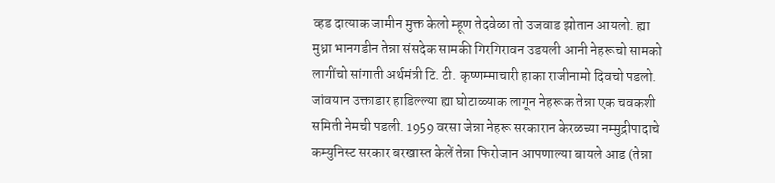व्हड दात्याक जामीन मुक्त केलो म्हूण तेदवेळा तो उजवाड झोतान आयलो. ह्या मुध्रा भानगडीन तेन्ना संसदेक सामकी गिरगिरावन उडयली आनी नेहरूचो सामको लागींचो सांगाती अर्थमंत्री टि. टी. कृष्णम्माचारी हाका राजीनामो दिवचो पडलो. जांवयान उक्ताडार हाडिल्ल्या ह्या घोटाळ्याक लागून नेहरूक तेन्ना एक चवकशी समिती नेमची पडली. 1959 वरसा जेन्ना नेहरू सरकारान केरळच्या नम्मुद्रीपादाचे कम्युनिस्ट सरकार बरखास्त केलें तेन्ना फिरोजान आपणाल्या बायले आड (तेन्ना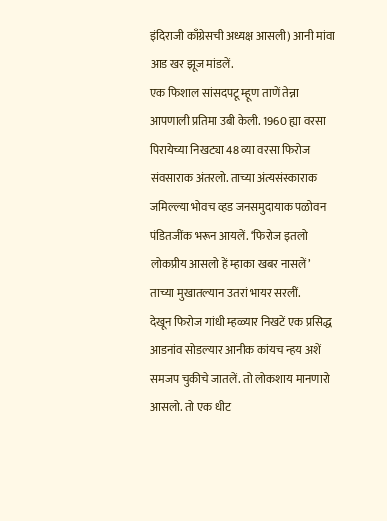इंदिराजी काँग्रेसची अध्यक्ष आसली) आनी मांवा आड खर झूज मांडलें.
एक फिशाल सांसदपटू म्हूण ताणें तेन्ना आपणाली प्रतिमा उबी केली. 1960 ह्या वरसा पिरायेच्या निखट्या 48 व्या वरसा फिरोज संवसाराक अंतरलो. ताच्या अंत्यसंस्काराक जमिल्ल्या भोवच व्हड जनसमुदायाक पळोवन पंडितजींक भरून आयलें. ‘फिरोज इतलो लोकप्रीय आसलो हें म्हाका खबर नासलें’ ताच्या मुखातल्यान उतरां भायर सरलीं.
देखून फिरोज गांधी म्हळ्यार निखटें एक प्रसिद्ध आडनांव सोडल्यार आनीक कांयच न्हय अशें समजप चुकीचे जातलें. तो लोकशाय मानणारो आसलो. तो एक धीट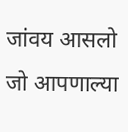जांवय आसलो जो आपणाल्या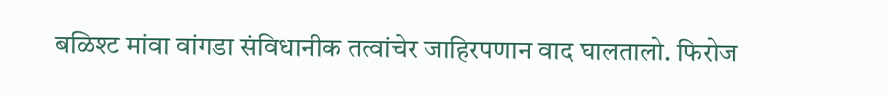बळिश्ट मांवा वांगडा संविधानीक तत्वांचेर जाहिरपणान वाद घालतालो. फिरोज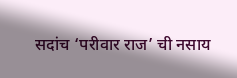सदांच ‘परीवार राज’ ची नसाय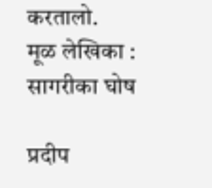करतालो.
मूळ लेखिका : सागरीका घोष

प्रदीप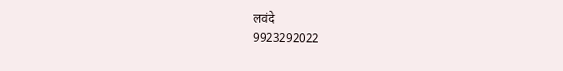लवंदे
9923292022